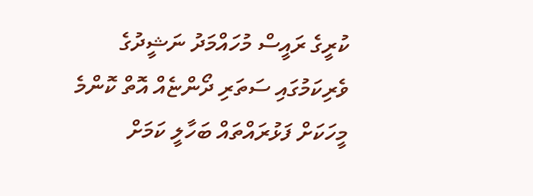ކުރީގެ ރައީސް މުހައްމަދު ނަޝީދުގެ ވެރިކަމުގައި ސަތަރި ދޯންޏެއް އޮތް ކޮންމެ މީހަކަށް ފަޅުރައްތައް ބަހާލީ ކަމަށް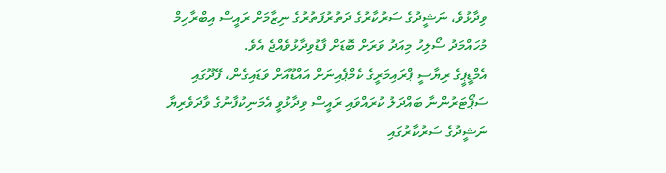ވިދާޅުވެ، ނަޝީދުގެ ސަރުކާރުގެ ދަތުރުފަތުރުގެ ނިޒާމަށް ރައީސް އިބްރާހިމް މުހައްމަދު ސޯލިހު މިއަދު ވަރަށް ބޮޑަށް ފާޑުވިދާޅުވެއްޖެ އެވެ.
އެމްޑީޕީގެ ރިޔާސީ ޕްރައިމަރީގެ ކެމްޕެއިނަށް އައްޑޫއަށް ވަޑައިގެން، ފޭދޫގައި ސަޕޯޓަރުންނާ ބައްދަލު ކުރައްވައި ރައީސް ވިދާޅުވީ އެމަނިކުފާނުގެ ވާދަވެރިޔާ ނަޝީދުގެ ސަރުކާރުގައި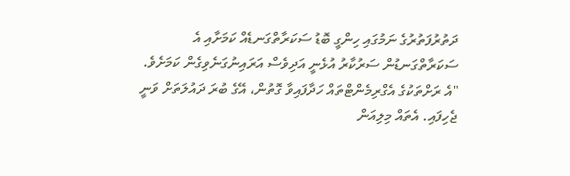ދަތުރުފަތުރުގެ ނަމުގައި ހިންގީ ބޮޑު ސަކަރާތްގަނޑެއް ކަމަށާއި އެ ސަކަރާތްގަނޑުން ސަރުކާރު އުޅެނީ އަދިވެސް އަރައިނުގަނެވިގެން ކަމަށެވެ.
"އެ ރަށްތަކުގެ އެގްރިމެންޓްތައް ހަދާފައިވާ ގޮތުން، އޭގެ ބުރަ ދައުލަތަށް ވަނީ ޖެހިފައި. އެތައް މިލިއަން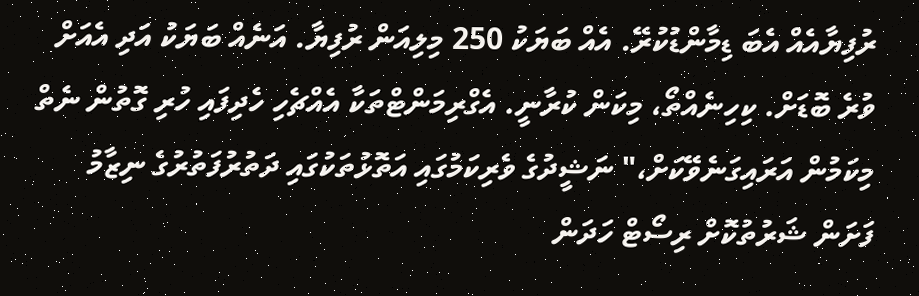ރުފިޔާއެއް އެބަ ޑިމާންޑުކުރޭ. އެއް ބަޔަކު 250 މިލިއަން ރުފިޔާ. އަނެއް ބަޔަކު އަދި އެއަށް ވުރެ ބޮޑަށް. ކިހިނެއްތޯ، މިކަން ކުރާނީ. އެގްރިމަންޓްތަކާ އެއްޗެހި ހެދިފައި ހުރި ގޮތުން ނެތް މިކަމުން އަރައިގަނެވޭކަށް،" ނަޝީދުގެ ވެރިކަމުގައި އަތޮޅުތަކުގައި ދަތުރުފަތުރުގެ ނިޒާމު ފަށަން ޝަރުތުކޮށް ރިސޯޓް ހަދަން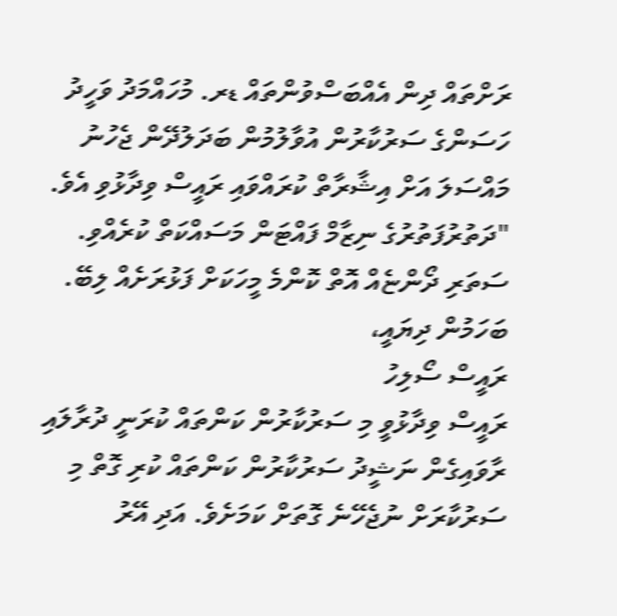ރަށްތައް ދިން އެއްބަސްވުންތައް ޑރ. މުހައްމަދު ވަހީދު ހަސަންގެ ސަރުކާރުން އުވާލުމުން ބަދަލުދޭން ޖެހުނު މައްސަލަ އަށް އިޝާރާތް ކުރައްވައި ރައީސް ވިދާޅުވި އެވެ.
"ދަތުރުފަތުރުގެ ނިޒާމް ފައްޓަން މަސައްކަތް ކުރެއްވި. ސަތަރި ދޯންޏެއް އޮތް ކޮންމެ މީހަކަށް ފަޅުރަށެއް ލިބޭ. ބަހަމުން ދިޔައީ،
ރައީސް ސޯލިހު
ރައީސް ވިދާޅުވީ މި ސަރުކާރުން ކަންތައް ކުރަނީ ދުރާލައި ރާވައިގެން ނަޝީދު ސަރުކާރުން ކަންތައް ކުރި ގޮތް މި ސަރުކާރަށް ނުޖެހޭނެ ގޮތަށް ކަމަށެވެ. އަދި އޭރު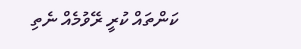ކަންތައް ކުރީ ރޭވުމެއް ނެތި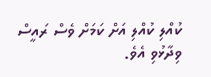ކުއްލި ކުއްލި އަށް ކަމަށް ވެސް ރައީސް ވިދާޅުވި އެވެ.